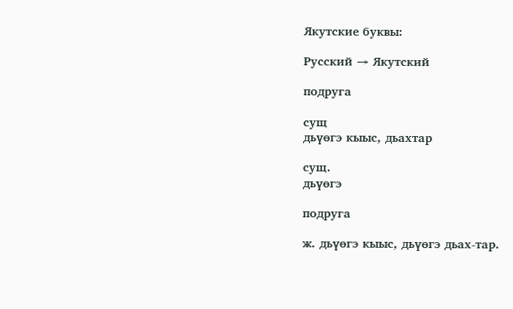Якутские буквы:

Русский → Якутский

подруга

сущ
дьүөгэ кыыс, дьахтар

сущ.
дьүөгэ

подруга

ж. дьүөгэ кыыс, дьүөгэ дьах-тар.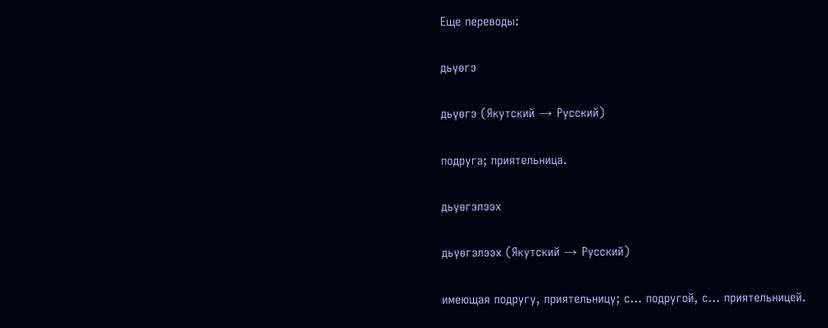Еще переводы:

дьүөгэ

дьүөгэ (Якутский → Русский)

подруга; приятельница.

дьүөгэлээх

дьүөгэлээх (Якутский → Русский)

имеющая подругу, приятельницу; с... подругой, с... приятельницей.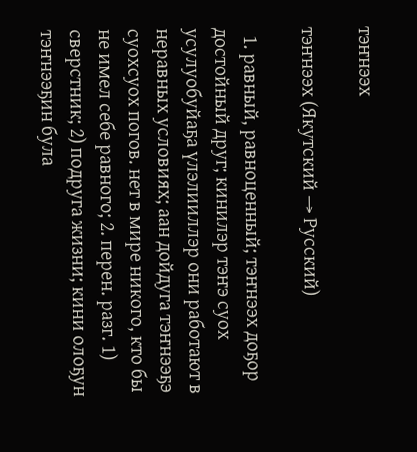тэҥнээх

тэҥнээх (Якутский → Русский)

  1. равный, равноценный; тэҥнээх доҕор достойный друг; кинилэр тэҥэ суох усулуобуйаҕа үлэлииллэр они работают в неравных условиях; аан дойдуга тэҥнээҕэ суохсуох погов. нет в мире никого, кто бы не имел себе равного; 2. перен. разг. 1) сверстник; 2) подруга жизни; кини олоҕун тэҥнээҕин була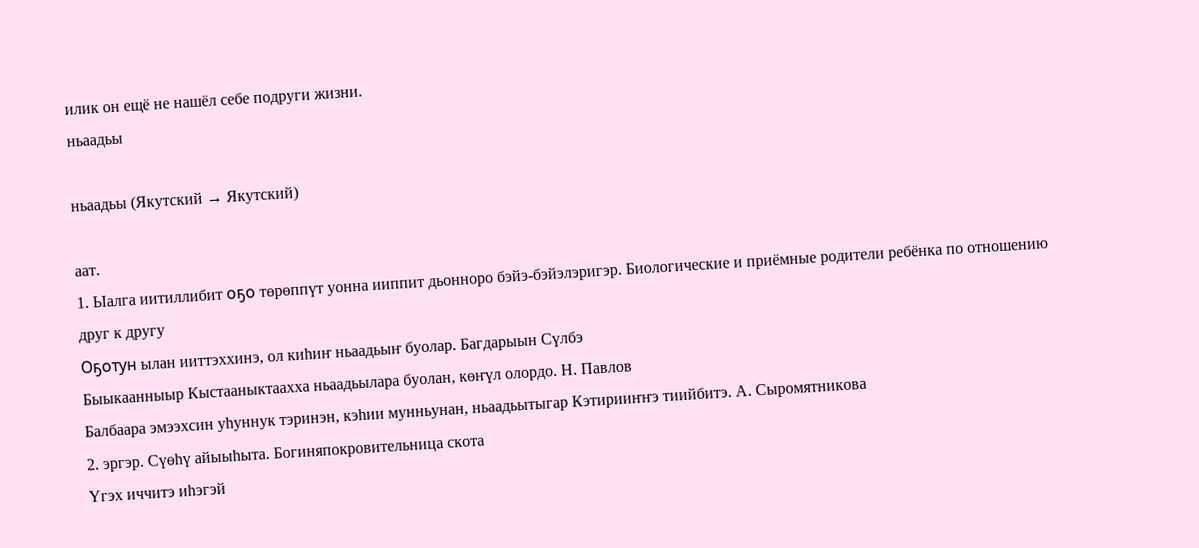илик он ещё не нашёл себе подруги жизни.
ньаадьы

ньаадьы (Якутский → Якутский)

аат.
1. Ыалга иитиллибит оҕо төрөппүт уонна ииппит дьонноро бэйэ-бэйэлэригэр. Биологические и приёмные родители ребёнка по отношению друг к другу
Оҕотун ылан ииттэххинэ, ол киһиҥ ньаадьыҥ буолар. Багдарыын Сүлбэ
Быыкаанныыр Кыстааныктаахха ньаадьылара буолан, көҥүл олордо. Н. Павлов
Балбаара эмээхсин уһуннук тэринэн, кэһии мунньунан, ньаадьытыгар Кэтирииҥҥэ тиийбитэ. А. Сыромятникова
2. эргэр. Сүөһү айыыһыта. Богиняпокровительница скота
Үгэх иччитэ иһэгэй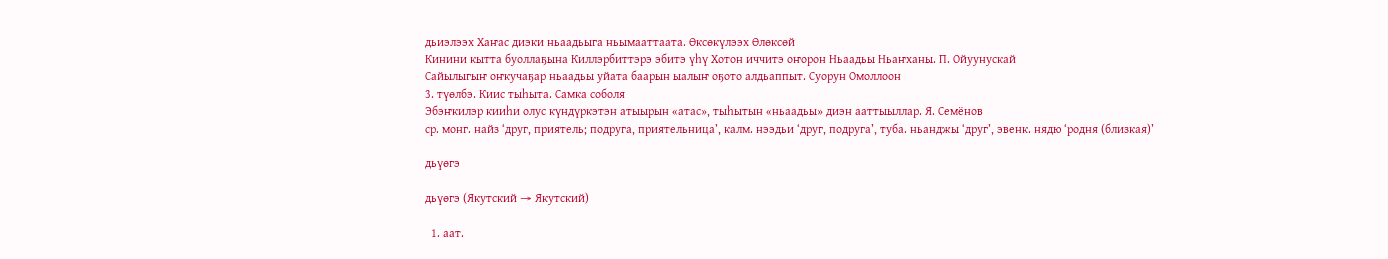дьиэлээх Хаҥас диэки ньаадьыга ньымааттаата. Өксөкүлээх Өлөксөй
Кинини кытта буоллаҕына Киллэрбиттэрэ эбитэ үһү Хотон иччитэ оҥорон Ньаадьы Ньаҥханы. П. Ойуунускай
Сайылыгыҥ оҥкучаҕар ньаадьы уйата баарын ыалыҥ оҕото алдьаппыт. Суорун Омоллоон
3. түөлбэ. Киис тыһыта. Самка соболя
Эбэҥкилэр кииһи олус күндүркэтэн атыырын «атас», тыһытын «ньаадьы» диэн ааттыыллар. Я. Семёнов
ср. монг. найз ‘друг, приятель; подруга, приятельница’, калм. нээдьи ‘друг, подруга’, туба. ньанджы ‘друг’, эвенк. нядю ‘родня (близкая)’

дьүөгэ

дьүөгэ (Якутский → Якутский)

  1. аат.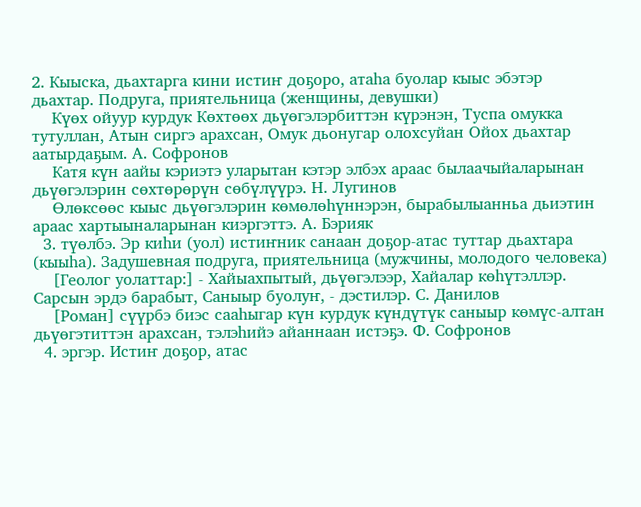2. Кыыска, дьахтарга кини истиҥ доҕоро, атаһа буолар кыыс эбэтэр дьахтар. Подруга, приятельница (женщины, девушки)
    Күөх ойуур курдук Көхтөөх дьүөгэлэрбиттэн күрэнэн, Туспа омукка тутуллан, Атын сиргэ арахсан, Омук дьонугар олохсуйан Ойох дьахтар аатырдаҕым. А. Софронов
    Катя күн аайы кэриэтэ уларытан кэтэр элбэх араас былаачыйаларынан дьүөгэлэрин сөхтөрөрүн сөбүлүүрэ. Н. Лугинов
    Өлөксөөс кыыс дьүөгэлэрин көмөлөһүннэрэн, бырабылыанньа дьиэтин араас хартыыналарынан киэргэттэ. А. Бэрияк
  3. түөлбэ. Эр киһи (уол) истиҥник санаан доҕор-атас туттар дьахтара (кыыһа). Задушевная подруга, приятельница (мужчины, молодого человека)
    [Геолог уолаттар:] - Хайыахпытый, дьүөгэлээр, Хайалар көһүтэллэр. Сарсын эрдэ барабыт, Саныыр буолуҥ, - дэстилэр. С. Данилов
    [Роман] сүүрбэ биэс сааһыгар күн курдук күндүтүк саныыр көмүс-алтан дьүөгэтиттэн арахсан, тэлэһийэ айаннаан истэҕэ. Ф. Софронов
  4. эргэр. Истиҥ доҕор, атас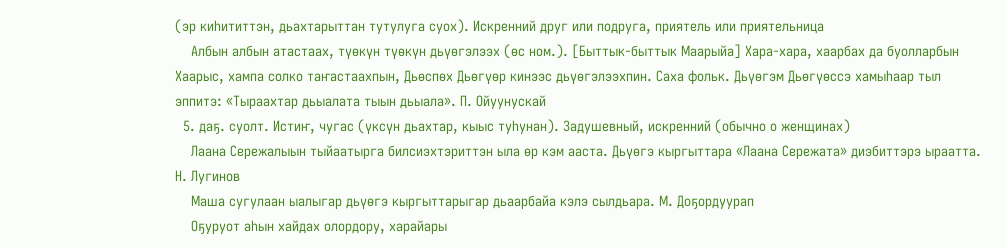(эр киһититтэн, дьахтарыттан тутулуга суох). Искренний друг или подруга, приятель или приятельница
    Албын албын атастаах, түөкүн түөкүн дьүөгэлээх (өс ном.). [Быттык-быттык Маарыйа] Хара-хара, хаарбах да буолларбын Хаарыс, хампа солко таҥастаахпын, Дьөспөх Дьөгүөр кинээс дьүөгэлээхпин. Саха фольк. Дьүөгэм Дьөгүөссэ хамыһаар тыл эппитэ: «Тыраахтар дьыалата тыын дьыала». П. Ойуунускай
  5. даҕ. суолт. Истиҥ, чугас (үксүн дьахтар, кыыс туһунан). Задушевный, искренний (обычно о женщинах)
    Лаана Сережалыын тыйаатырга билсиэхтэриттэн ыла өр кэм ааста. Дьүөгэ кыргыттара «Лаана Сережата» диэбиттэрэ ыраатта. Н. Лугинов
    Маша сугулаан ыалыгар дьүөгэ кыргыттарыгар дьаарбайа кэлэ сылдьара. М. Доҕордуурап
    Оҕуруот аһын хайдах олордору, харайары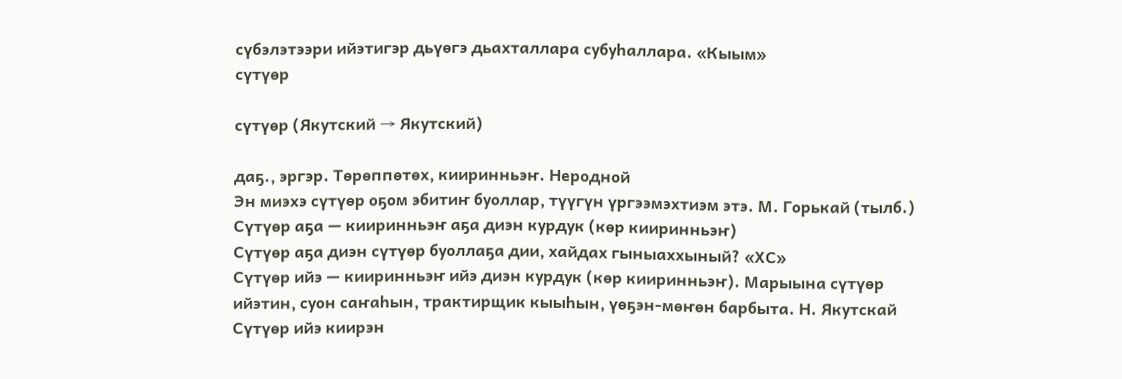сүбэлэтээри ийэтигэр дьүөгэ дьахталлара субуһаллара. «Кыым»
сүтүөр

сүтүөр (Якутский → Якутский)

даҕ., эргэр. Төрөппөтөх, кииринньэҥ. Неродной
Эн миэхэ сүтүөр оҕом эбитиҥ буоллар, түүгүн үргээмэхтиэм этэ. М. Горькай (тылб.)
Сүтүөр аҕа — кииринньэҥ аҕа диэн курдук (көр кииринньэҥ)
Сүтүөр аҕа диэн сүтүөр буоллаҕа дии, хайдах гыныаххыный? «ХС»
Сүтүөр ийэ — кииринньэҥ ийэ диэн курдук (көр кииринньэҥ). Марыына сүтүөр ийэтин, суон саҥаһын, трактирщик кыыһын, үөҕэн-мөҥөн барбыта. Н. Якутскай
Сүтүөр ийэ киирэн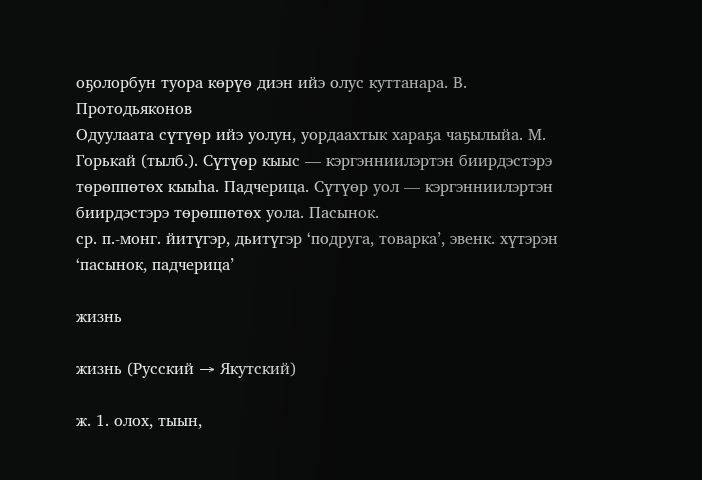оҕолорбун туора көрүө диэн ийэ олус куттанара. В. Протодьяконов
Одуулаата сүтүөр ийэ уолун, уордаахтык хараҕа чаҕылыйа. М. Горькай (тылб.). Сүтүөр кыыс — кэргэнниилэртэн биирдэстэрэ төрөппөтөх кыыһа. Падчерица. Сүтүөр уол — кэргэнниилэртэн биирдэстэрэ төрөппөтөх уола. Пасынок.
ср. п.-монг. йитүгэр, дьитүгэр ‘подруга, товарка’, эвенк. хүтэрэн ‘пасынок, падчерица’

жизнь

жизнь (Русский → Якутский)

ж. 1. олох, тыын,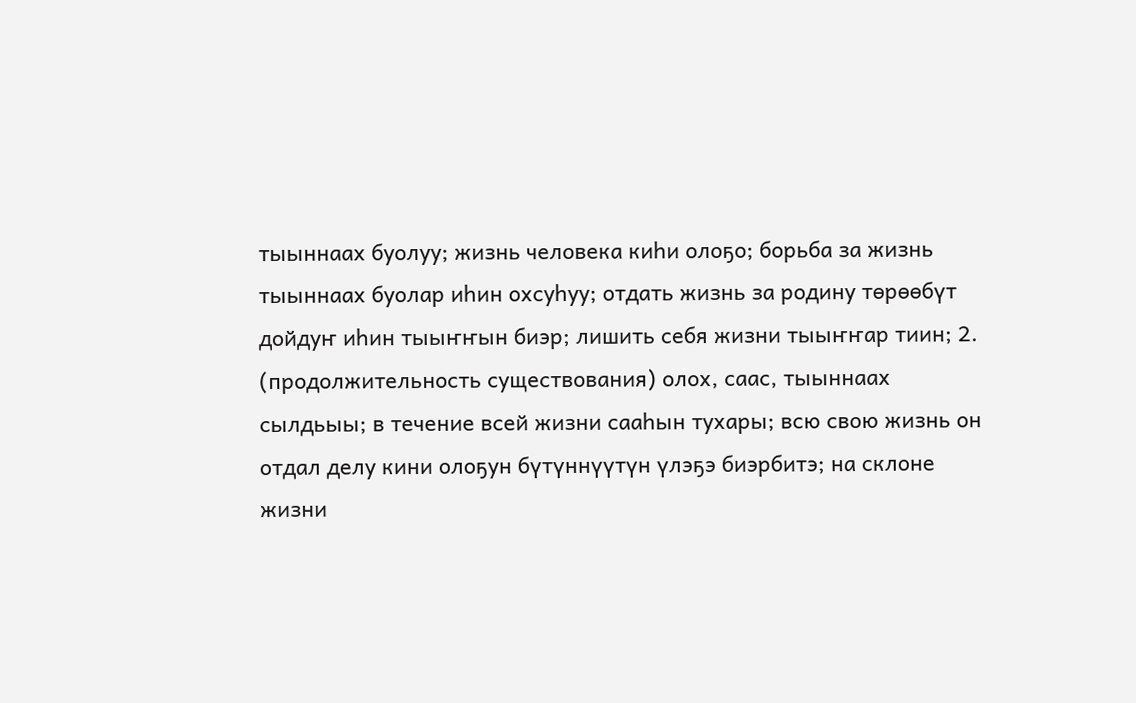тыыннаах буолуу; жизнь человека киһи олоҕо; борьба за жизнь тыыннаах буолар иһин охсуһуу; отдать жизнь за родину төрөөбүт дойдуҥ иһин тыыҥҥын биэр; лишить себя жизни тыыҥҥар тиин; 2. (продолжительность существования) олох, саас, тыыннаах сылдьыы; в течение всей жизни сааһын тухары; всю свою жизнь он отдал делу кини олоҕун бүтүннүүтүн үлэҕэ биэрбитэ; на склоне жизни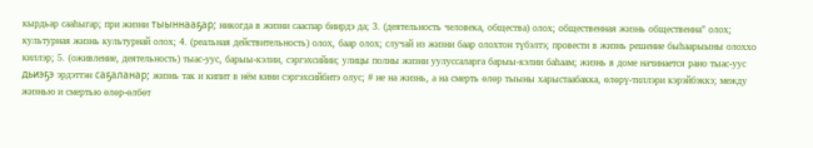кырдьар сааһыгар; при жизни тыыннааҕар; никогда в жизни сааспар биирдэ да; 3. (деятельность человека, общества) олох; общественная жизнь общественна" олох; культурная жизнь культурнай олох; 4. (реальная действительность) олох, баар олох; случай из жизни баар олохтон түбэлтэ; провести в жизнь решение быһаарыыны олоххо киллэр; 5. (оживление, деятельность) тыас-уус, барыы-кэлии, сэргэхсийии; улицы полны жизни уулуссаларга барыы-кэлии баһаам; жизнь в доме начинается рано тыас-уус дьиэҕэ эрдэттэн саҕаланар; жизнь так и кипит в нём кини сэргэхсийбитэ олус; # не на жизнь, а на смерть өлөр тыыны харыстаабакка, өлөрү-тиллэри кэрэйбэккэ; между жизнью и смертью өлөр-өлбөт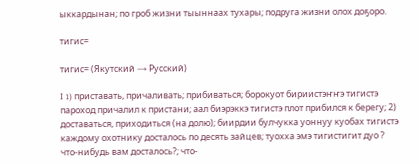ыккардынан; по гроб жизни тыыннаах тухары; подруга жизни олох доҕоро.

тигис=

тигис= (Якутский → Русский)

I 1) приставать, причаливать; прибиваться; борокуот бириистэҥҥэ тигистэ пароход причалил к пристани; аал биэрэккэ тигистэ плот прибился к берегу; 2) доставаться, приходиться (на долю); биирдии булчукка уоннуу куобах тигистэ каждому охотнику досталось по десять зайцев; туохха эмэ тигистигит дуо ? что-нибудь вам досталось?; что-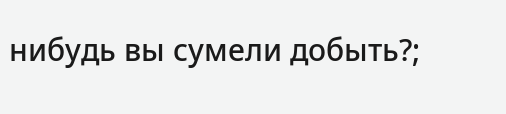нибудь вы сумели добыть?;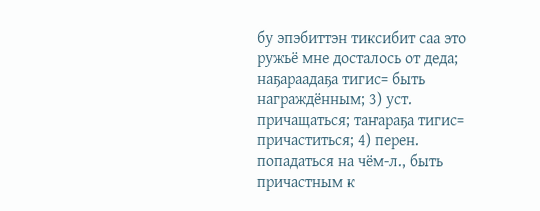бу эпэбиттэн тиксибит саа это ружьё мне досталось от деда; наҕараадаҕа тигис= быть награждённым; 3) уст. причащаться; таҥараҕа тигис= причаститься; 4) перен. попадаться на чём-л., быть причастным к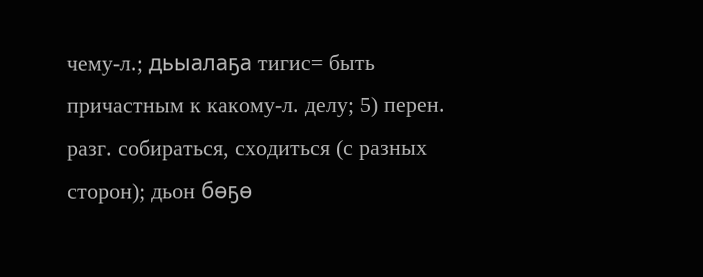чему-л.; дьыалаҕа тигис= быть причастным к какому-л. делу; 5) перен. разг. собираться, сходиться (с разных сторон); дьон бөҕө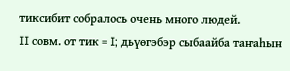тиксибит собралось очень много людей.
II совм. от тик = I; дьүөгэбэр сыбаайба таҥаһын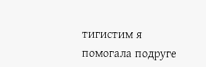тигистим я помогала подруге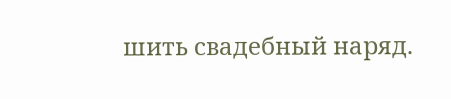шить свадебный наряд.